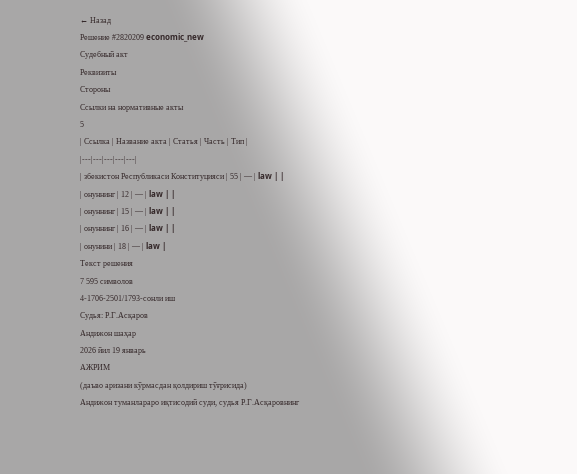← Назад
Решение #2820209 economic_new
Судебный акт
Реквизиты
Стороны
Ссылки на нормативные акты
5
| Ссылка | Название акта | Статья | Часть | Тип |
|---|---|---|---|---|
| збекистон Республикаси Конституцияси | 55 | — | law | |
| онуннинг | 12 | — | law | |
| онуннинг | 15 | — | law | |
| онуннинг | 16 | — | law | |
| онунини | 18 | — | law |
Текст решения
7 595 символов
4-1706-2501/1793-сонли иш
Судья: Р.Г.Асқаров
Андижон шаҳар
2026 йил 19 январь
АЖРИМ
(даъво аризани кўрмасдан қолдириш тўғрисида)
Андижон туманлараро иқтисодий суди, судья Р.Г.Асқаровнинг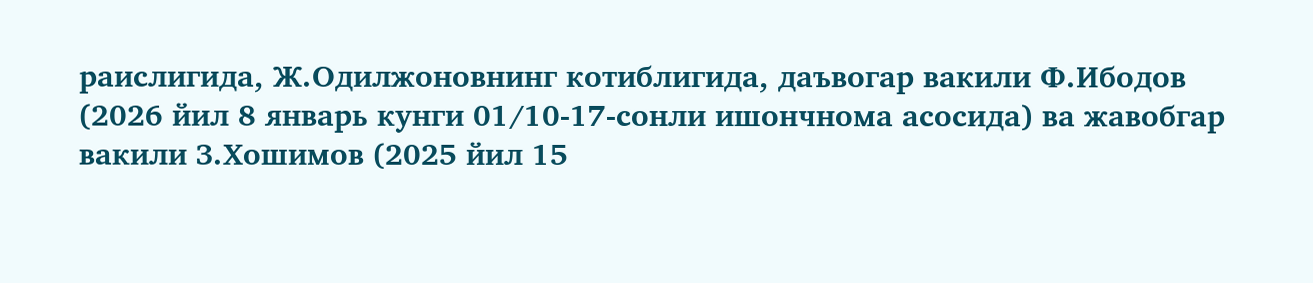раислигида, Ж.Одилжоновнинг котиблигида, даъвогар вакили Ф.Ибодов
(2026 йил 8 январь кунги 01/10-17-сонли ишончнома асосида) ва жавобгар
вакили З.Хошимов (2025 йил 15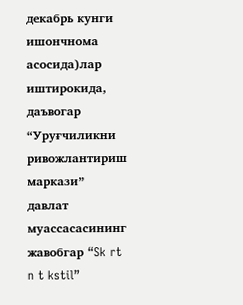декабрь кунги ишончнома асосида)лар
иштирокида, даъвогар “Уруғчиликни ривожлантириш маркази” давлат
муассасасининг жавобгар “Sk rt n t kstil”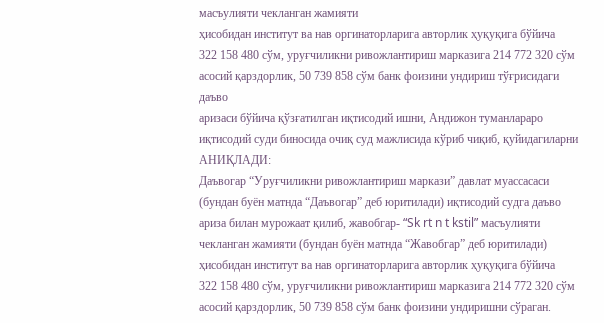масъулияти чекланган жамияти
ҳисобидан институт ва нав оргинаторларига авторлик ҳуқуқига бўйича
322 158 480 сўм, уруғчиликни ривожлантириш марказига 214 772 320 сўм
асосий қарздорлик, 50 739 858 сўм банк фоизини ундириш тўғрисидаги даъво
аризаси бўйича қўзғатилган иқтисодий ишни, Андижон туманлараро
иқтисодий суди биносида очиқ суд мажлисида кўриб чиқиб, қуйидагиларни
АНИҚЛАДИ:
Даъвогар “Уруғчиликни ривожлантириш маркази” давлат муассасаси
(бундан буён матнда “Даъвогар” деб юритилади) иқтисодий судга даъво
ариза билан мурожаат қилиб, жавобгар- “Sk rt n t kstil” масъулияти
чекланган жамияти (бундан буён матнда “Жавобгар” деб юритилади)
ҳисобидан институт ва нав оргинаторларига авторлик ҳуқуқига бўйича
322 158 480 сўм, уруғчиликни ривожлантириш марказига 214 772 320 сўм
асосий қарздорлик, 50 739 858 сўм банк фоизини ундиришни сўраган.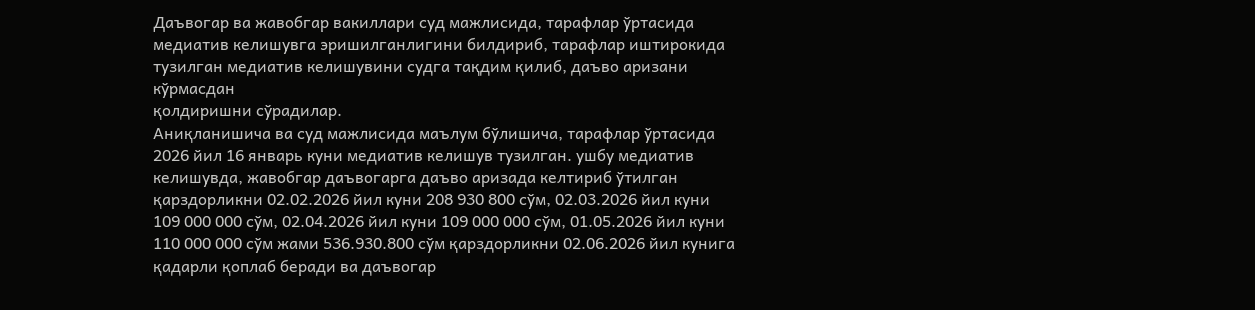Даъвогар ва жавобгар вакиллари суд мажлисида, тарафлар ўртасида
медиатив келишувга эришилганлигини билдириб, тарафлар иштирокида
тузилган медиатив келишувини судга тақдим қилиб, даъво аризани кўрмасдан
қолдиришни сўрадилар.
Аниқланишича ва суд мажлисида маълум бўлишича, тарафлар ўртасида
2026 йил 16 январь куни медиатив келишув тузилган. ушбу медиатив
келишувда, жавобгар даъвогарга даъво аризада келтириб ўтилган
қарздорликни 02.02.2026 йил куни 208 930 800 сўм, 02.03.2026 йил куни
109 000 000 сўм, 02.04.2026 йил куни 109 000 000 сўм, 01.05.2026 йил куни
110 000 000 сўм жами 536.930.800 сўм қарздорликни 02.06.2026 йил кунига
қадарли қоплаб беради ва даъвогар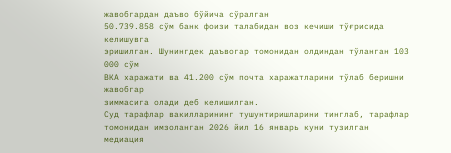жавобгардан даъво бўйича сўралган
50.739.858 сўм банк фоизи талабидан воз кечиши тўғрисида келишувга
эришилган. Шунингдек даъвогар томонидан олдиндан тўланган 103 000 сўм
ВКА харажати ва 41.200 сўм почта харажатларини тўлаб беришни жавобгар
зиммасига олади деб келишилган.
Суд тарафлар вакилларининг тушунтиришларини тинглаб, тарафлар
томонидан имзоланган 2026 йил 16 январь куни тузилган медиация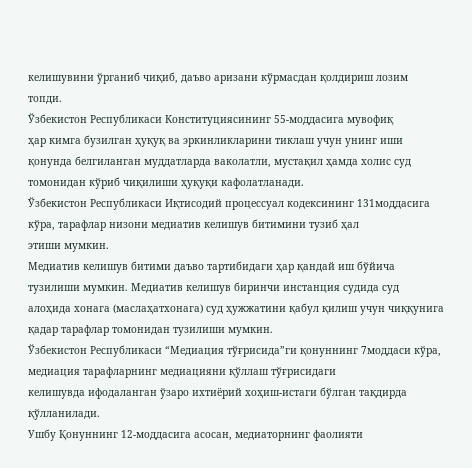келишувини ўрганиб чиқиб, даъво аризани кўрмасдан қолдириш лозим
топди.
Ўзбекистон Республикаси Конституциясининг 55-моддасига мувофиқ
ҳар кимга бузилган ҳуқуқ ва эркинликларини тиклаш учун унинг иши
қонунда белгиланган муддатларда ваколатли, мустақил ҳамда холис суд
томонидан кўриб чиқилиши ҳуқуқи кафолатланади.
Ўзбекистон Республикаси Иқтисодий процессуал кодексининг 131моддасига кўра, тарафлар низони медиатив келишув битимини тузиб ҳал
этиши мумкин.
Медиатив келишув битими даъво тартибидаги ҳар қандай иш бўйича
тузилиши мумкин. Медиатив келишув биринчи инстанция судида суд
алоҳида хонага (маслаҳатхонага) суд ҳужжатини қабул қилиш учун чиққунига
қадар тарафлар томонидан тузилиши мумкин.
Ўзбекистон Республикаси “Медиация тўғрисида”ги қонуннинг 7моддаси кўра, медиация тарафларнинг медиацияни қўллаш тўғрисидаги
келишувда ифодаланган ўзаро ихтиёрий хоҳиш-истаги бўлган тақдирда
қўлланилади.
Ушбу Қонуннинг 12-моддасига асосан, медиаторнинг фаолияти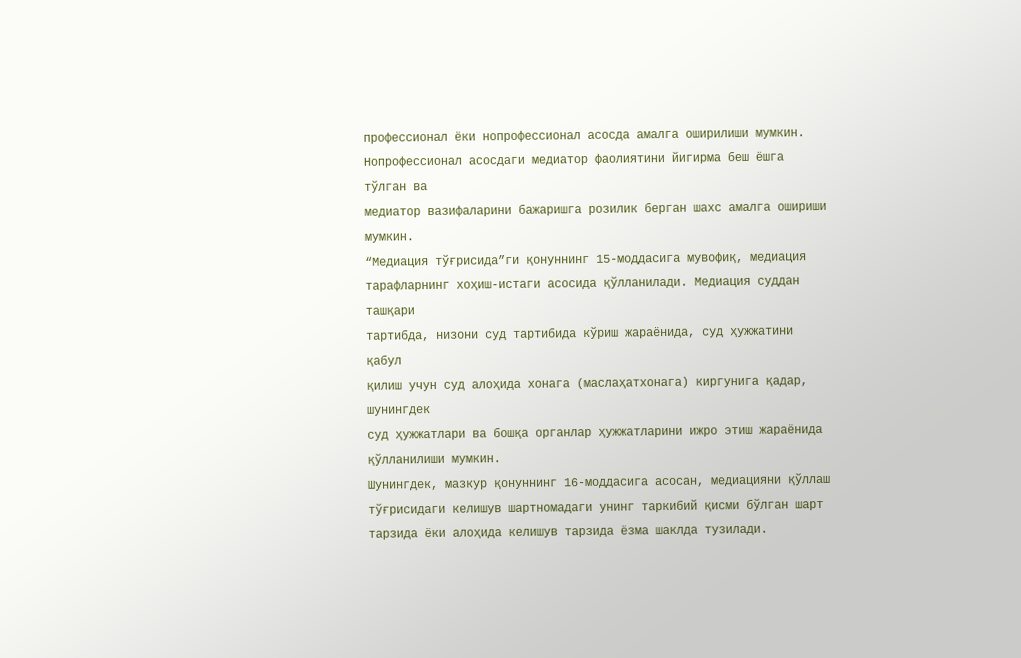профессионал ёки нопрофессионал асосда амалга оширилиши мумкин.
Нопрофессионал асосдаги медиатор фаолиятини йигирма беш ёшга тўлган ва
медиатор вазифаларини бажаришга розилик берган шахс амалга ошириши
мумкин.
“Медиация тўғрисида”ги қонуннинг 15-моддасига мувофиқ, медиация
тарафларнинг хоҳиш-истаги асосида қўлланилади. Медиация суддан ташқари
тартибда, низони суд тартибида кўриш жараёнида, суд ҳужжатини қабул
қилиш учун суд алоҳида хонага (маслаҳатхонага) киргунига қадар, шунингдек
суд ҳужжатлари ва бошқа органлар ҳужжатларини ижро этиш жараёнида
қўлланилиши мумкин.
Шунингдек, мазкур қонуннинг 16-моддасига асосан, медиацияни қўллаш
тўғрисидаги келишув шартномадаги унинг таркибий қисми бўлган шарт
тарзида ёки алоҳида келишув тарзида ёзма шаклда тузилади.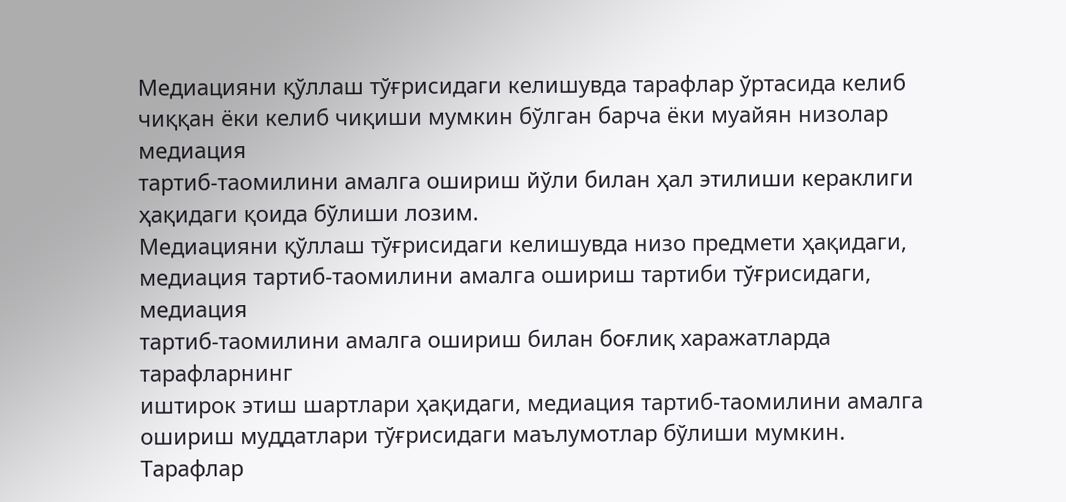Медиацияни қўллаш тўғрисидаги келишувда тарафлар ўртасида келиб
чиққан ёки келиб чиқиши мумкин бўлган барча ёки муайян низолар медиация
тартиб-таомилини амалга ошириш йўли билан ҳал этилиши кераклиги
ҳақидаги қоида бўлиши лозим.
Медиацияни қўллаш тўғрисидаги келишувда низо предмети ҳақидаги,
медиация тартиб-таомилини амалга ошириш тартиби тўғрисидаги, медиация
тартиб-таомилини амалга ошириш билан боғлиқ харажатларда тарафларнинг
иштирок этиш шартлари ҳақидаги, медиация тартиб-таомилини амалга
ошириш муддатлари тўғрисидаги маълумотлар бўлиши мумкин.
Тарафлар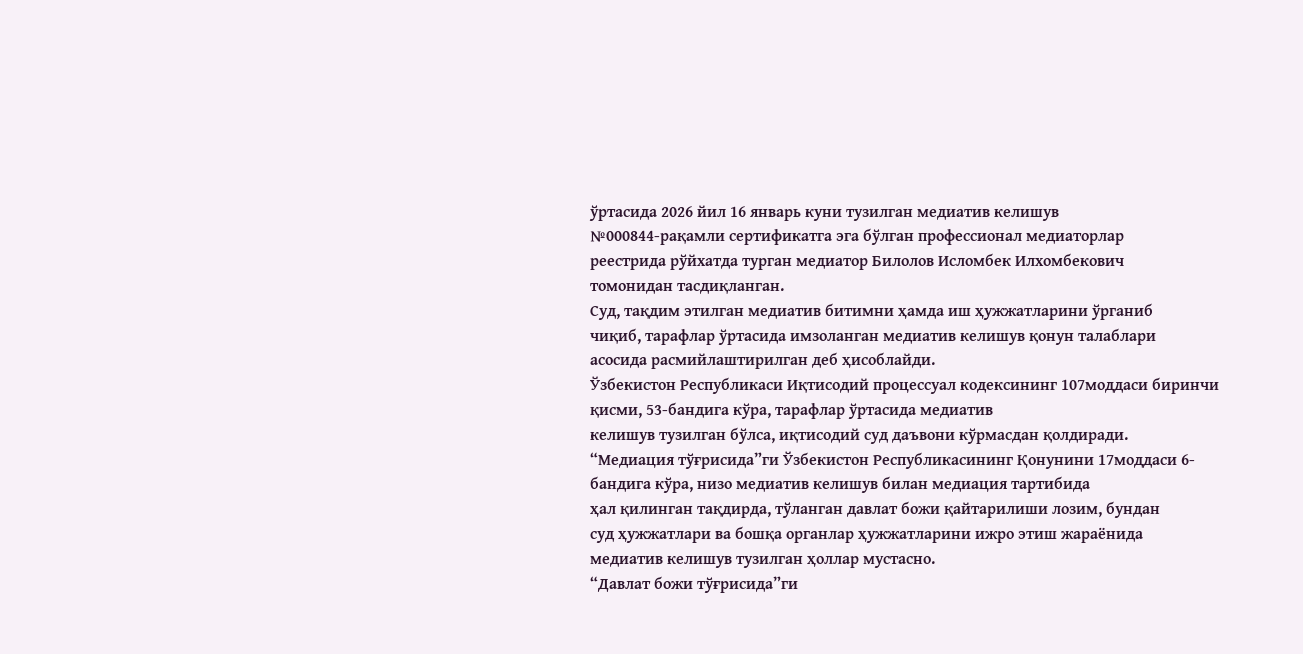ўртасида 2026 йил 16 январь куни тузилган медиатив келишув
№000844-рақамли сертификатга эга бўлган профессионал медиаторлар
реестрида рўйхатда турган медиатор Билолов Исломбек Илхомбекович
томонидан тасдиқланган.
Суд, тақдим этилган медиатив битимни ҳамда иш ҳужжатларини ўрганиб
чиқиб, тарафлар ўртасида имзоланган медиатив келишув қонун талаблари
асосида расмийлаштирилган деб ҳисоблайди.
Ўзбекистон Республикаси Иқтисодий процессуал кодексининг 107моддаси биринчи қисми, 53-бандига кўра, тарафлар ўртасида медиатив
келишув тузилган бўлса, иқтисодий суд даъвони кўрмасдан қолдиради.
“Медиация тўғрисида”ги Ўзбекистон Республикасининг Қонунини 17моддаси 6-бандига кўра, низо медиатив келишув билан медиация тартибида
ҳал қилинган тақдирда, тўланган давлат божи қайтарилиши лозим, бундан
суд ҳужжатлари ва бошқа органлар ҳужжатларини ижро этиш жараёнида
медиатив келишув тузилган ҳоллар мустасно.
“Давлат божи тўғрисида”ги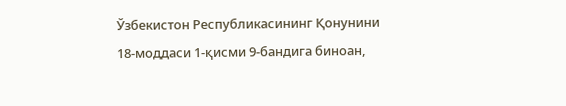Ўзбекистон Республикасининг Қонунини
18-моддаси 1-қисми 9-бандига биноан,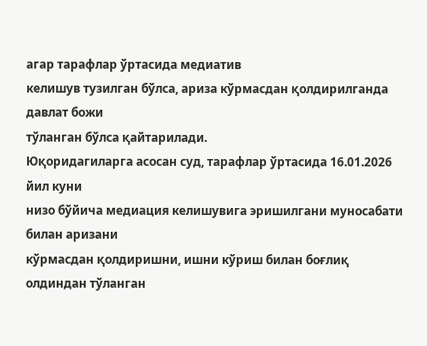агар тарафлар ўртасида медиатив
келишув тузилган бўлса, ариза кўрмасдан қолдирилганда давлат божи
тўланган бўлса қайтарилади.
Юқоридагиларга асосан суд, тарафлар ўртасида 16.01.2026 йил куни
низо бўйича медиация келишувига эришилгани муносабати билан аризани
кўрмасдан қолдиришни, ишни кўриш билан боғлиқ олдиндан тўланган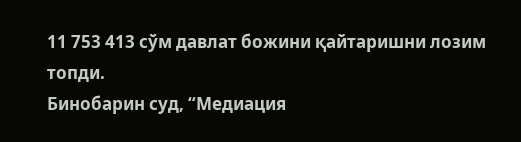11 753 413 сўм давлат божини қайтаришни лозим топди.
Бинобарин суд, “Медиация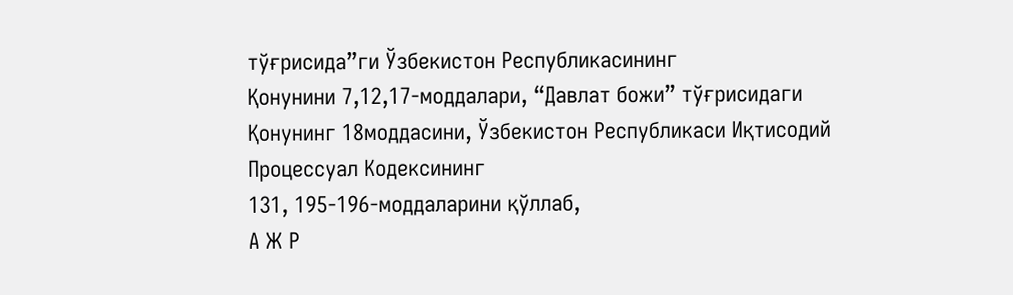тўғрисида”ги Ўзбекистон Республикасининг
Қонунини 7,12,17-моддалари, “Давлат божи” тўғрисидаги Қонунинг 18моддасини, Ўзбекистон Республикаси Иқтисодий Процессуал Кодексининг
131, 195-196-моддаларини қўллаб,
А Ж Р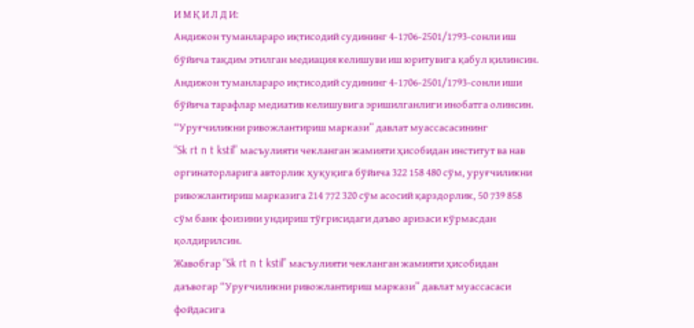И М Қ И Л Д И:
Андижон туманлараро иқтисодий судининг 4-1706-2501/1793-сонли иш
бўйича тақдим этилган медиация келишуви иш юритувига қабул қилинсин.
Андижон туманлараро иқтисодий судининг 4-1706-2501/1793-сонли иши
бўйича тарафлар медиатив келишувига эришилганлиги инобатга олинсин.
“Уруғчиликни ривожлантириш маркази” давлат муассасасининг
“Sk rt n t kstil” масъулияти чекланган жамияти ҳисобидан институт ва нав
оргинаторларига авторлик ҳуқуқига бўйича 322 158 480 сўм, уруғчиликни
ривожлантириш марказига 214 772 320 сўм асосий қарздорлик, 50 739 858
сўм банк фоизини ундириш тўғрисидаги даъво аризаси кўрмасдан
қолдирилсин.
Жавобгар “Sk rt n t kstil” масъулияти чекланган жамияти ҳисобидан
даъвогар “Уруғчиликни ривожлантириш маркази” давлат муассасаси
фойдасига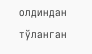олдиндан тўланган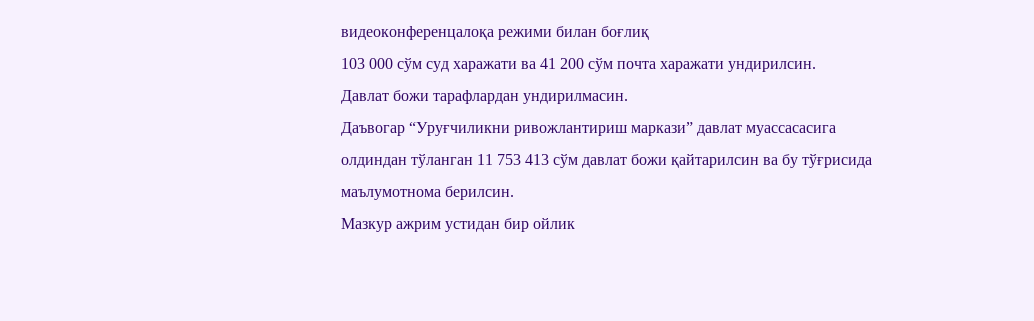видеоконференцалоқа режими билан боғлиқ
103 000 сўм суд харажати ва 41 200 сўм почта харажати ундирилсин.
Давлат божи тарафлардан ундирилмасин.
Даъвогар “Уруғчиликни ривожлантириш маркази” давлат муассасасига
олдиндан тўланган 11 753 413 сўм давлат божи қайтарилсин ва бу тўғрисида
маълумотнома берилсин.
Мазкур ажрим устидан бир ойлик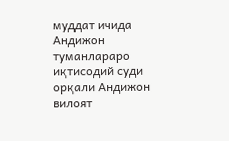муддат ичида Андижон туманлараро
иқтисодий суди орқали Андижон вилоят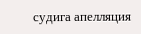судига апелляция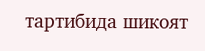тартибида шикоят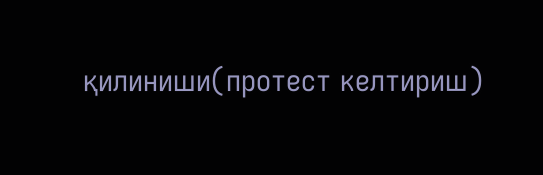қилиниши(протест келтириш)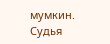мумкин.
Судья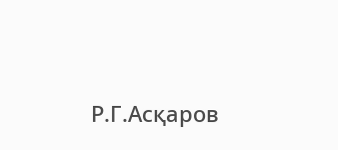Р.Г.Асқаров